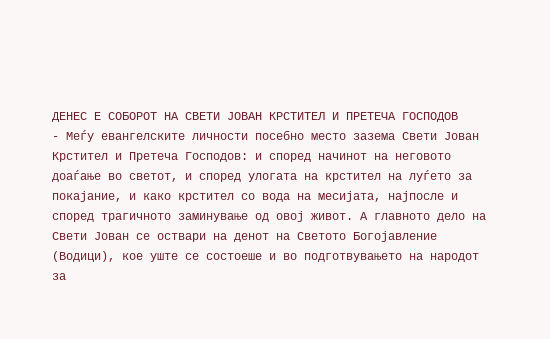ДЕНЕС Е СОБОРОТ НА СВЕТИ ЈОВАН КРСТИТЕЛ И ПРЕТЕЧА ГОСПОДОВ
- Меѓу евангелските личности посебно место зазема Свети Јован Крстител и Претеча Господов: и според начинот на неговото доаѓање во светот, и според улогата на крстител на луѓето за покајание, и како крстител со вода на месијата, најпосле и според трагичното заминување од овој живот. А главното дело на Свети Јован се оствари на денот на Светото Богојавление (Водици), кое уште се состоеше и во подготвувањето на народот за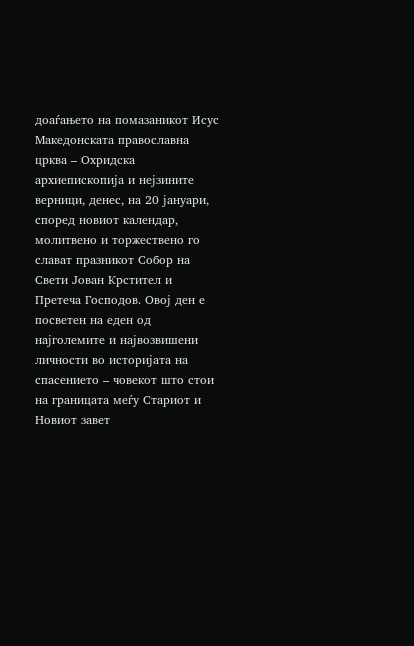доаѓањето на помазаникот Исус
Македонската православна црква – Охридска архиепископија и нејзините верници, денес, на 20 јануари, според новиот календар, молитвено и торжествено го слават празникот Собор на Свети Јован Крстител и Претеча Господов. Овој ден е посветен на еден од најголемите и највозвишени личности во историјата на спасението – човекот што стои на границата меѓу Стариот и Новиот завет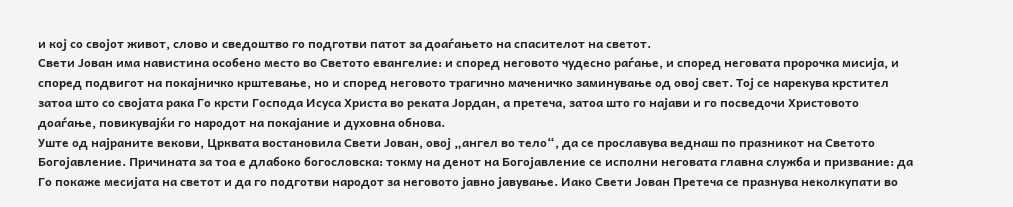и кој со својот живот, слово и сведоштво го подготви патот за доаѓањето на спасителот на светот.
Свети Јован има навистина особено место во Светото евангелие: и според неговото чудесно раѓање, и според неговата пророчка мисија, и според подвигот на покајничко крштевање, но и според неговото трагично маченичко заминување од овој свет. Тој се нарекува крстител затоа што со својата рака Го крсти Господа Исуса Христа во реката Јордан, а претеча, затоа што го најави и го посведочи Христовото доаѓање, повикувајќи го народот на покајание и духовна обнова.
Уште од најраните векови, Црквата востановила Свети Јован, овој „ангел во тело“, да се прославува веднаш по празникот на Светото Богојавление. Причината за тоа е длабоко богословска: токму на денот на Богојавление се исполни неговата главна служба и призвание: да Го покаже месијата на светот и да го подготви народот за неговото јавно јавување. Иако Свети Јован Претеча се празнува неколкупати во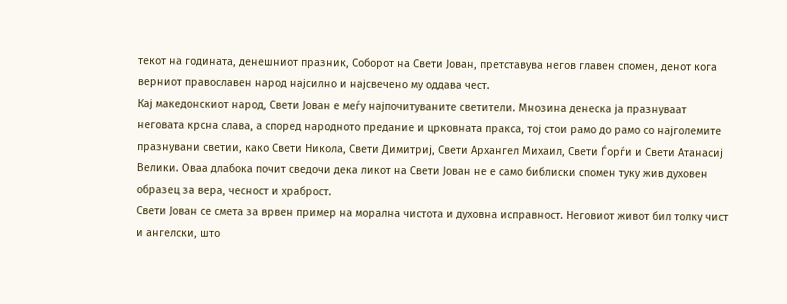текот на годината, денешниот празник, Соборот на Свети Јован, претставува негов главен спомен, денот кога верниот православен народ најсилно и најсвечено му оддава чест.
Кај македонскиот народ, Свети Јован е меѓу најпочитуваните светители. Мнозина денеска ја празнуваат неговата крсна слава, а според народното предание и црковната пракса, тој стои рамо до рамо со најголемите празнувани светии, како Свети Никола, Свети Димитриј, Свети Архангел Михаил, Свети Ѓорѓи и Свети Атанасиј Велики. Оваа длабока почит сведочи дека ликот на Свети Јован не е само библиски спомен туку жив духовен образец за вера, чесност и храброст.
Свети Јован се смета за врвен пример на морална чистота и духовна исправност. Неговиот живот бил толку чист и ангелски, што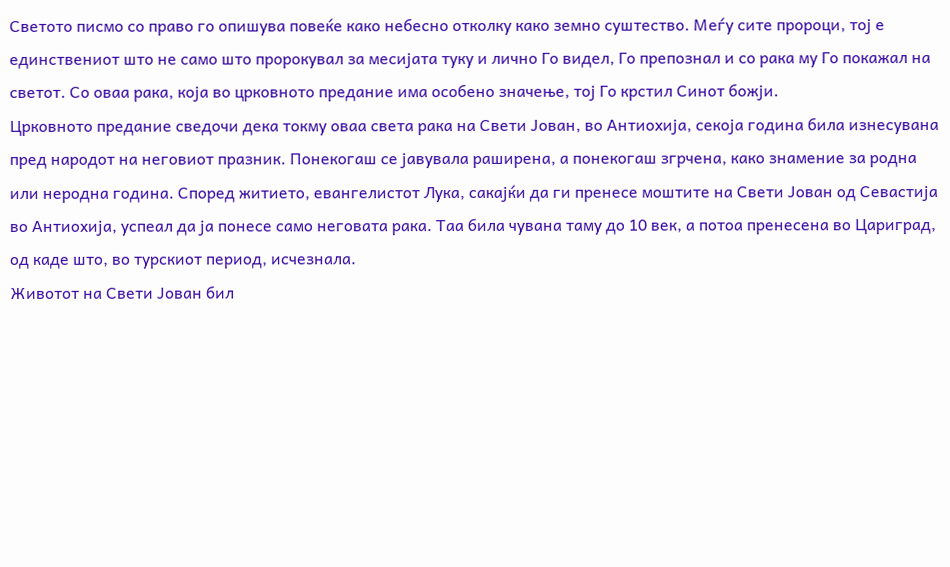Светото писмо со право го опишува повеќе како небесно отколку како земно суштество. Меѓу сите пророци, тој е единствениот што не само што пророкувал за месијата туку и лично Го видел, Го препознал и со рака му Го покажал на светот. Со оваа рака, која во црковното предание има особено значење, тој Го крстил Синот божји.
Црковното предание сведочи дека токму оваа света рака на Свети Јован, во Антиохија, секоја година била изнесувана пред народот на неговиот празник. Понекогаш се јавувала раширена, а понекогаш згрчена, како знамение за родна или неродна година. Според житието, евангелистот Лука, сакајќи да ги пренесе моштите на Свети Јован од Севастија во Антиохија, успеал да ја понесе само неговата рака. Таа била чувана таму до 10 век, а потоа пренесена во Цариград, од каде што, во турскиот период, исчезнала.
Животот на Свети Јован бил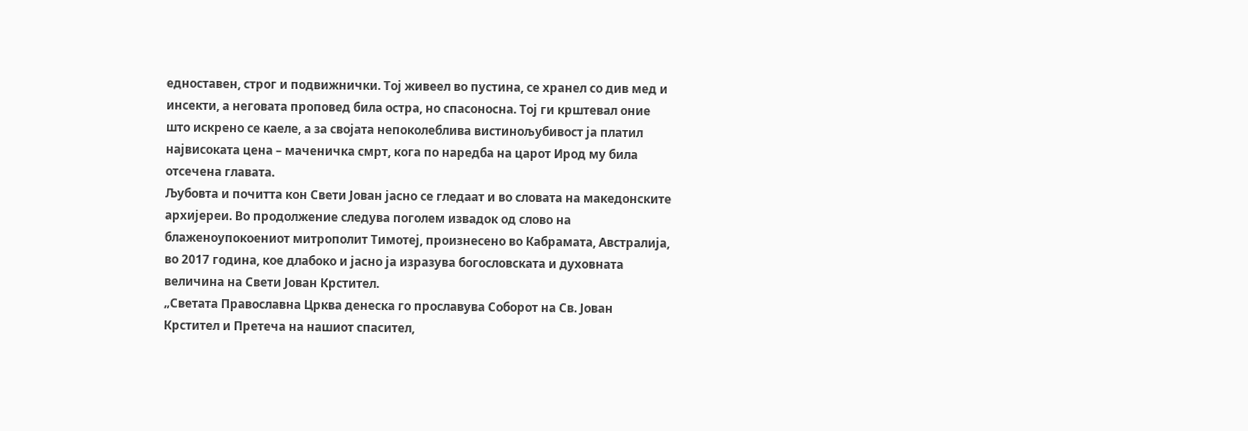едноставен, строг и подвижнички. Тој живеел во пустина, се хранел со див мед и инсекти, а неговата проповед била остра, но спасоносна. Тој ги крштевал оние што искрено се каеле, а за својата непоколеблива вистинољубивост ја платил највисоката цена – маченичка смрт, кога по наредба на царот Ирод му била отсечена главата.
Љубовта и почитта кон Свети Јован јасно се гледаат и во словата на македонските архијереи. Во продолжение следува поголем извадок од слово на блаженоупокоениот митрополит Тимотеј, произнесено во Кабрамата, Австралија, во 2017 година, кое длабоко и јасно ја изразува богословската и духовната величина на Свети Јован Крстител.
„Светата Православна Црква денеска го прославува Соборот на Св. Јован Крстител и Претеча на нашиот спасител,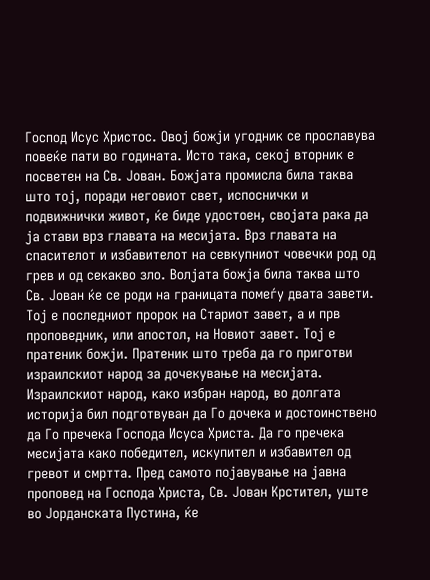Господ Исус Христос. Овој божји угодник се прославува повеќе пати во годината. Исто така, секој вторник е посветен на Св. Јован. Божјата промисла била таква што тој, поради неговиот свет, испоснички и подвижнички живот, ќе биде удостоен, својата рака да ја стави врз главата на месијата. Врз главата на спасителот и избавителот на севкупниот човечки род од грев и од секакво зло. Волјата божја била таква што Св. Јован ќе се роди на границата помеѓу двата завети. Тој е последниот пророк на Стариот завет, а и прв проповедник, или апостол, на Новиот завет. Тој е пратеник божји. Пратеник што треба да го приготви израилскиот народ за дочекување на месијата.
Израилскиот народ, како избран народ, во долгата историја бил подготвуван да Го дочека и достоинствено да Го пречека Господа Исуса Христа. Да го пречека месијата како победител, искупител и избавител од гревот и смртта. Пред самото појавување на јавна проповед на Господа Христа, Св. Јован Крстител, уште во Јорданската Пустина, ќе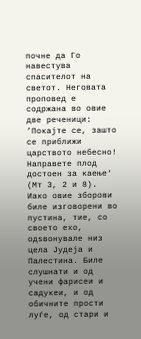почне да Го навестува спасителот на светот. Неговата проповед е содржана во овие две реченици: ’Покајте се, зашто се приближи царството небесно! Направете плод достоен за каење‘ (Мт 3, 2 и 8). Иако овие зборови биле изговорени во пустина, тие, со своето ехо, одѕвонувале низ цела Јудеја и Палестина. Биле слушнати и од учени фарисеи и садукеи, и од обичните прости луѓе, од стари и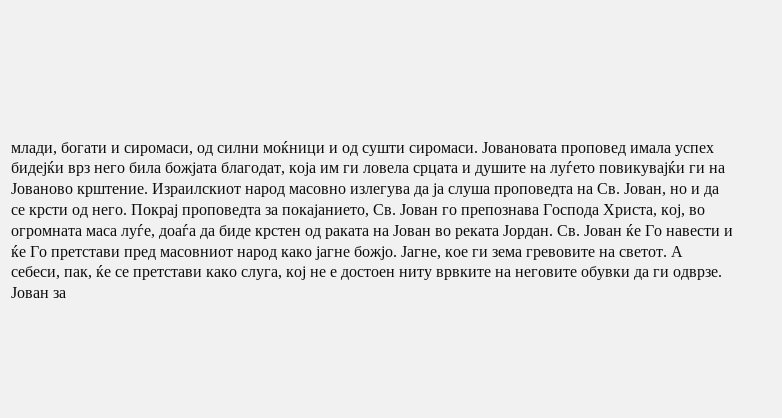млади, богати и сиромаси, од силни моќници и од сушти сиромаси. Јовановата проповед имала успех бидејќи врз него била божјата благодат, која им ги ловела срцата и душите на луѓето повикувајќи ги на Јованово крштение. Израилскиот народ масовно излегува да ја слуша проповедта на Св. Јован, но и да се крсти од него. Покрај проповедта за покајанието, Св. Јован го препознава Господа Христа, кој, во огромната маса луѓе, доаѓа да биде крстен од раката на Јован во реката Јордан. Св. Јован ќе Го навести и ќе Го претстави пред масовниот народ како јагне божјо. Јагне, кое ги зема гревовите на светот. А себеси, пак, ќе се претстави како слуга, кој не е достоен ниту врвките на неговите обувки да ги одврзе.
Јован за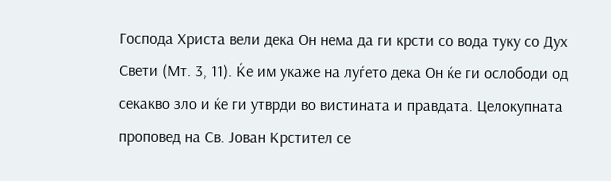Господа Христа вели дека Он нема да ги крсти со вода туку со Дух Свети (Мт. 3, 11). Ќе им укаже на луѓето дека Он ќе ги ослободи од секакво зло и ќе ги утврди во вистината и правдата. Целокупната проповед на Св. Јован Крстител се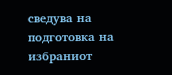сведува на подготовка на избраниот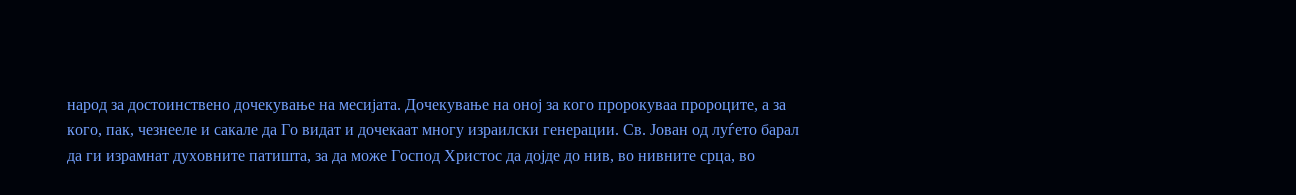народ за достоинствено дочекување на месијата. Дочекување на оној за кого пророкуваа пророците, а за кого, пак, чезнееле и сакале да Го видат и дочекаат многу израилски генерации. Св. Јован од луѓето барал да ги израмнат духовните патишта, за да може Господ Христос да дојде до нив, во нивните срца, во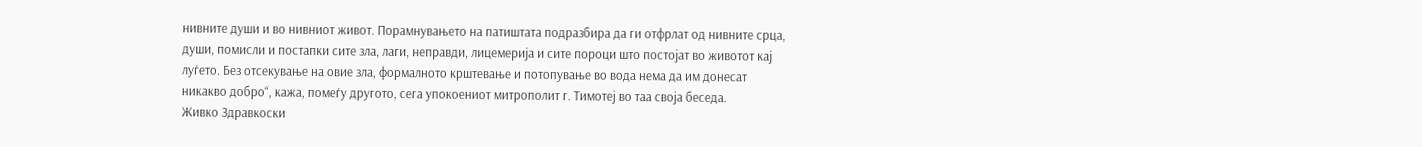нивните души и во нивниот живот. Порамнувањето на патиштата подразбира да ги отфрлат од нивните срца, души, помисли и постапки сите зла, лаги, неправди, лицемерија и сите пороци што постојат во животот кај луѓето. Без отсекување на овие зла, формалното крштевање и потопување во вода нема да им донесат никакво добро“, кажа, помеѓу другото, сега упокоениот митрополит г. Тимотеј во таа своја беседа.
Живко Здравкоски